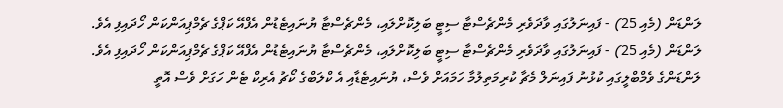ލަންޑަން (މެއި 25) - ފައިނަލުގައި ވާދަވެރި މެންޗެސްޓާ ސިޓީ ބަލިކޮށްލައި، މެންޗެސްޓާ ޔުނައިޓެޑުން އެފްއޭ ކަޕްގެ ޗެމްޕިއަންކަން ހޯދައިފި އެވެ.
ލަންޑަން (މެއި 25) - ފައިނަލުގައި ވާދަވެރި މެންޗެސްޓާ ސިޓީ ބަލިކޮށްލައި، މެންޗެސްޓާ ޔުނައިޓެޑުން އެފްއޭ ކަޕްގެ ޗެމްޕިއަންކަން ހޯދައިފި އެވެ.
ލަންޑަންގެ ވެމްބްލީގައި ކުޅުނު ފައިނަލް މެޗާ ކުރިމަތިލުމާ ހަމައަށް ވެސް، ޔުނައިޓެޑާއި އެ ކްލަބްގެ ކޯޗު އެރިކް ޓެން ހަގަށް ވެސް އޮތީ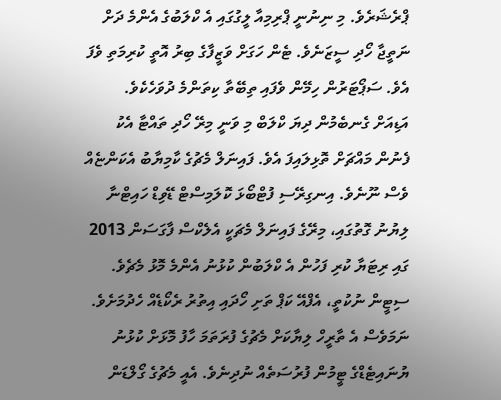ޕްރެޝަރެވެ. މި ނިނުނީ ޕްރިމިއާ ލީގުގައި އެ ކްލަބުގެ އެންމެ ދަށް ނަތީޖާ ހޯދި ސީޒަނެވެ. ޓެން ހަގަށް ވަޒީފާގެ ބިރު އޮތީ ކުރިމަތި ވެފަ އެވެ. ސަޕޯޓަރުން ހިމޭން ވެފައި ތިބޭތާ ކިތަންމެ ދުވަހެކެވެ.
އަޑިއަށް ގެނބެމުން ދިޔަ ކްލަބް މި ވަނީ މިރޭ ހޯދި ތައްޓާ އެކު ފެނުން މައްޗަށް ތޮޅިލައިފަ އެވެ. ފައިނަލް މެޗުގެ ކާމިޔާބު އެކަންޏެއް ވެސް ނޫނެވެ. އިނގިރޭސި ފުޓްބޯޅަ ކޮލަމިސްޓް ޑޭވިޑް ހައިޓްނާ ލިޔުނު ގޮތުގައި، މިރޭގެ ފައިނަލް މެޗަކީ އެލެކްސް ފާގަސަން 2013 ގައި ރިޓަޔާ ކުރި ފަހުން އެ ކްލަބުން ކުޅުނު އެންމެ މޮޅު މެޗެވެ.
ސިޓީން ނުކުތީ، އެފްއޭ ކަޕް ތަށި ހޯދައި އިތުރު ރެކޯޑެއް ހެދުމަށެވެ. ނަމަވެސް އެ ތާރީހް ލިޔާކަށް މެޗުގެ ފުރަތަމަ ހާފު މޮޅަށް ކުޅުނު ޔުނައިޓެޑްގެ ޓީމުން ފުރުސަތެއް ނުދިނެވެ. އެއީ މެޗުގެ ގޯލްޑަން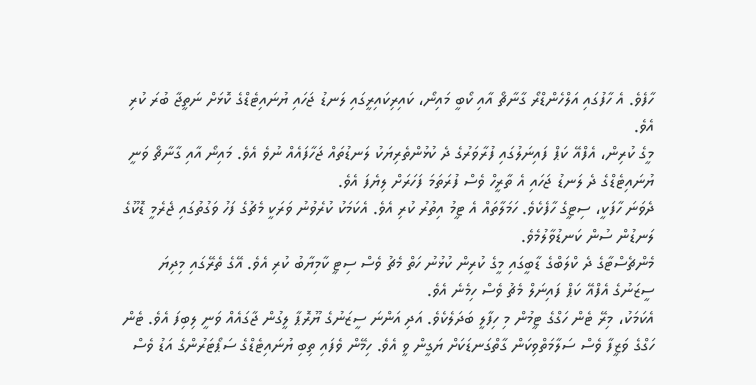ހާފެވެ. އެ ހާފުގައި އަލްހެންޑްރޯ ގާނާޗޯ އާއި ކޯބީ މައިނޯ، ކައިރިކައިރީގައި ލަނޑު ޖަހައި ޔުނައިޓެޑްގެ ކޮޅަށް ނަތީޖާ ބުރަ ކުރި އެވެ.
މީގެ ކުރިން، އެފްއޭ ކަޕް ފައިނަލުގައި ފުރާވަރުގެ ދެ ކުޅުންތެރިޔަކު ލަނޑުތައް ޖަހާފައެއް ނުވެ އެވެ. މައިނޯ އާއި ގާނާޗޯ ވަނީ ޔުނައިޓެޑްގެ ދެ ލަނޑު ޖަހައި އެ ތާރީހް ވެސް ފުރަތަމަ ފަހަރަށް ލިޔެފަ އެވެ.
ދެވަނަ ހާފަކީ، ސިޓީގެ ހާފެކެވެ. ހަމަލާތައް އެ ޓީމު އިތުރު ކުރި އެވެ. އެކަމަކު ކުރެވުނު ވަރަކީ މެޗުގެ ފަހު ވަގުތުގައި ޖެރެމީ ޑޮކޫގެ ލަނޑުން ސުން ކަނޑުވާލުމެވެ.
މެންޗެސްޓާގެ ދެ ކްލަބްގެ ޑާބީގައި މީގެ ކުރިން ކުޅުނު ހަތް މެޗު ވެސް ސިޓީ ކާމިޔާބު ކުރި އެވެ. އޭގެ ތެރޭގައި މިދިޔަ ސީޒަނުގެ އެފްއޭ ކަޕް ފައިނަލް މެޗު ވެސް ހިމެނެ އެވެ.
އެކަމަކު، މިރޭ ޓެން ހަގްގެ ޓީމުން މި ހިފާލީ ބަދަލެކެވެ. އަދި އަންނަ ސީޒަނުގެ ޔޫރޮޕާ ލީގުން ޖާގައެއް ވަނީ ލިބިފަ އެވެ. ޓެން ހަގްގެ ވަޒީފާ ވެސް ސަލާމަތްވިކަން ގާތްގަނޑަކަށް ޔަގީން ވީ އެވެ. ހިމޭން ވެފައި ތިބި ޔުނައިޓެޑްގެ ސަޕޯޓަރުންގެ އަޑު ވެސް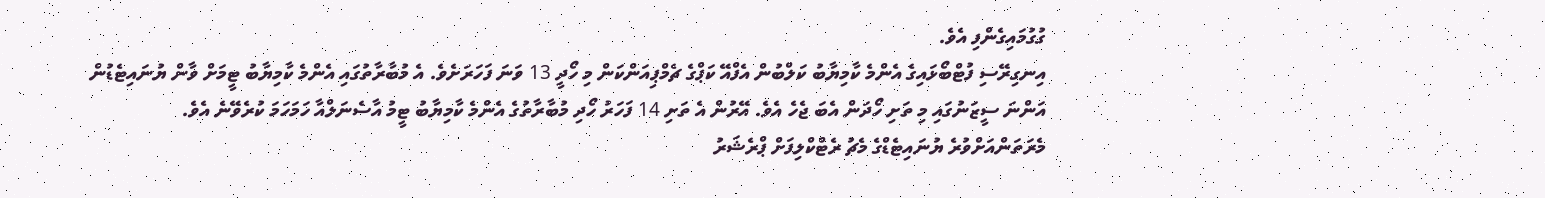ގުގުމައިގެންފި އެވެ.
އިނގިރޭސި ފުޓްބޯޅައިގެ އެންމެ ކާމިޔާބު ކަލްބުން އެފްއޭ ކަޕްގެ ޗެމްޕިއަންކަން މި ހޯދީ 13 ވަނަ ފަހަރަށެވެ. އެ މުބާރާތުގައި އެންމެ ކާމިޔާބު ޓީމަށް ވާން ޔުނައިޓެޑުން އަންނަ ސީޒަނުގައި މި ތަށި ހޯދަން އެބަ ޖެހެ އެވެ. އޭރުން އެ ތަށި 14 ފަހަރު ހޯދި މުބާރާތުގެ އެންމެ ކާމިޔާބު ޓީމު އާސެނަލްއާ ހަމަހަމަ ކުރެވޭނެ އެވެ.
މެރަތަންއަށްވުރެ ޔުނައިޓެޑްގެ މެޗު ރެޓްކްލިފަށް ޕްރެޝަރު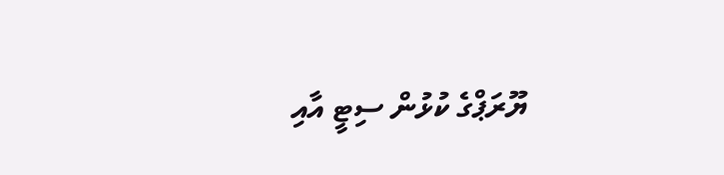ޔޫރަޕްގެ ކުޅުން ސިޓީ އާއި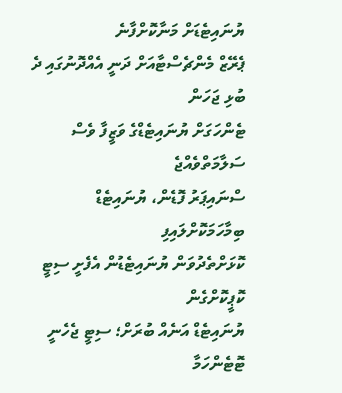ޔުނައިޓެޑަށް މަނާކޮށްފާނެ
ޕެރޭޒް މެންޗެސްޓާއަށް ދަނީ އެއްދޮނުގައި ދެ ބުޅި ޖަހަން
ޓެންހަގަށް ޔުނައިޓެޑްގެ ވަޒީފާ ވެސް ސަލާމަތްވެއްޖެ
ސްނައިޕަރު ފޮޑެން، ޔުނައިޓެޑް ބިމާހަމަކޮށްލައިފި
ކޮޅަށްތެދުވަން ޔުނައިޓެޑުން އެފެށީ ސިޓީ ކޮޕީކޮށްގެން
ޔުނައިޓެޑް އަނެއް ބުރަށް؛ ސިޓީ ޖެހެނީ ޓޮޓެންހަމާ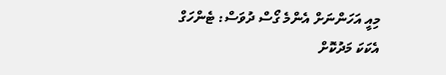މިއީ އަހަންނަށް އެންމެ ގޯސް ދުވަސް: ޓެންހަގް
އެކަކަ މަދުކޮށް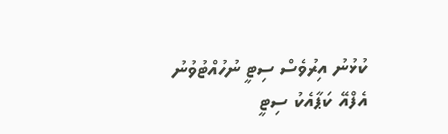ކުޅުނު އިރުވެސް ސިޓީ ނުހުއްޓުވުނު
އެފްއޭ ކަޕާއެކު ސިޓީ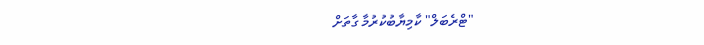"ޓްރެބަލް" ކާމިޔާބުކުރުމާ ގާތަށް